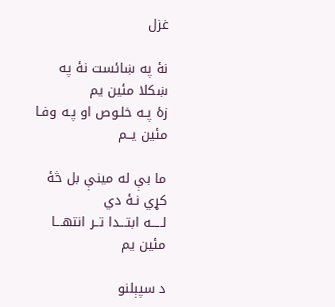غزل

نۀ په ښائست نۀ په ښکلا مئين يم
زۀ پـه خلـوص او پـه وفـا مئين يــم

ما بې له مينې بل څۀ کړي نـۀ دي
لـــــه ابتـــدا تــر انتهـــا مئين يم

د سپېلنو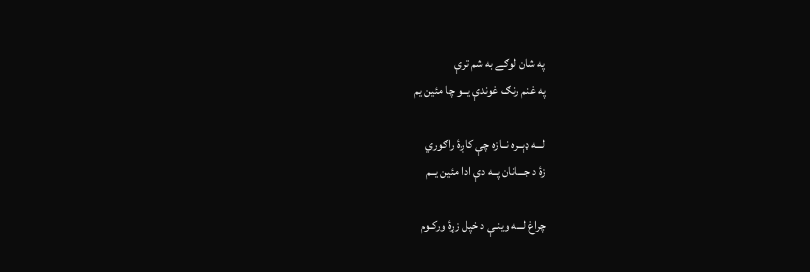په شان لوګے به شم ترې
په غنم رنګ غوندې يــو چا مئين يم

لـــه ډېــره نــازه چې کاږۀ راګوري
زۀ د جـــانان پــه دې ادا مئين يــم

چراغ لـــه وينـې د خپل زړۀ ورکـوم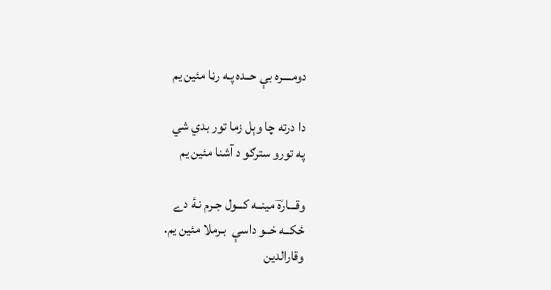دومــــره بې حــده پـه رڼا مئين يم

دا درته چا وېل زما تور بدي شي
په تورو سترګو د آشنا مئین یم

وقـــارهؔ مينــه کـــول جـرم نـۀ دے
ځکــه خــو داسې  بـرملا مئين يم.
وقارالدين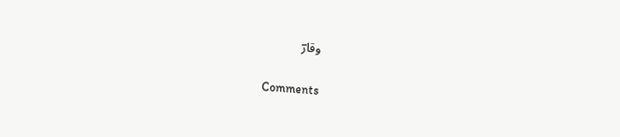وقارؔ

Comments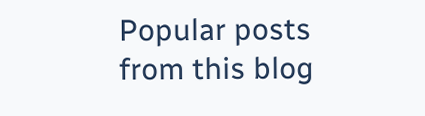Popular posts from this blog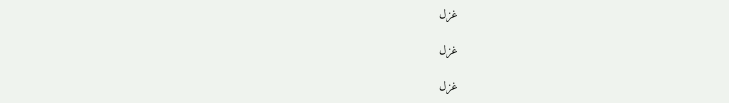غزل

غزل

غزل